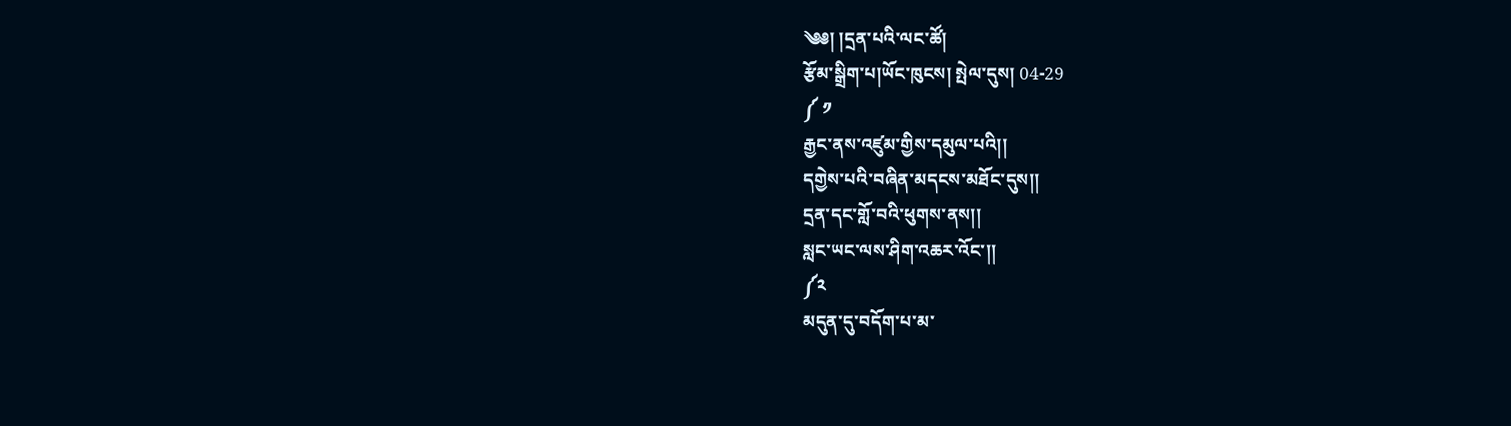༄༅། །དྲན་པའི་ལང་ཚོ།
རྩོམ་སྒྲིག་པ།ཡོང་ཁུངས། སྤེལ་དུས། 04-29
༼ ༡
རྒྱང་ནས་འཛུམ་གྱིས་དམུལ་པའི།།
དགྱེས་པའི་བཞིན་མདངས་མཐོང་དུས།།
དྲན་དང་གློ་བའི་ཕུགས་ནས།།
སླང་ཡང་ལས་ཤིག་འཆར་འོང་།།
༼༢
མདུན་དུ་བདོག་པ་མ་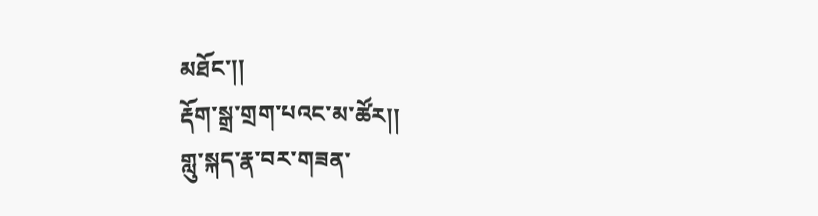མཐོང་།།
རྡོག་སྒྲ་གྲག་པའང་མ་ཚོར།།
གླུ་སྐད་རྣ་བར་གཟན་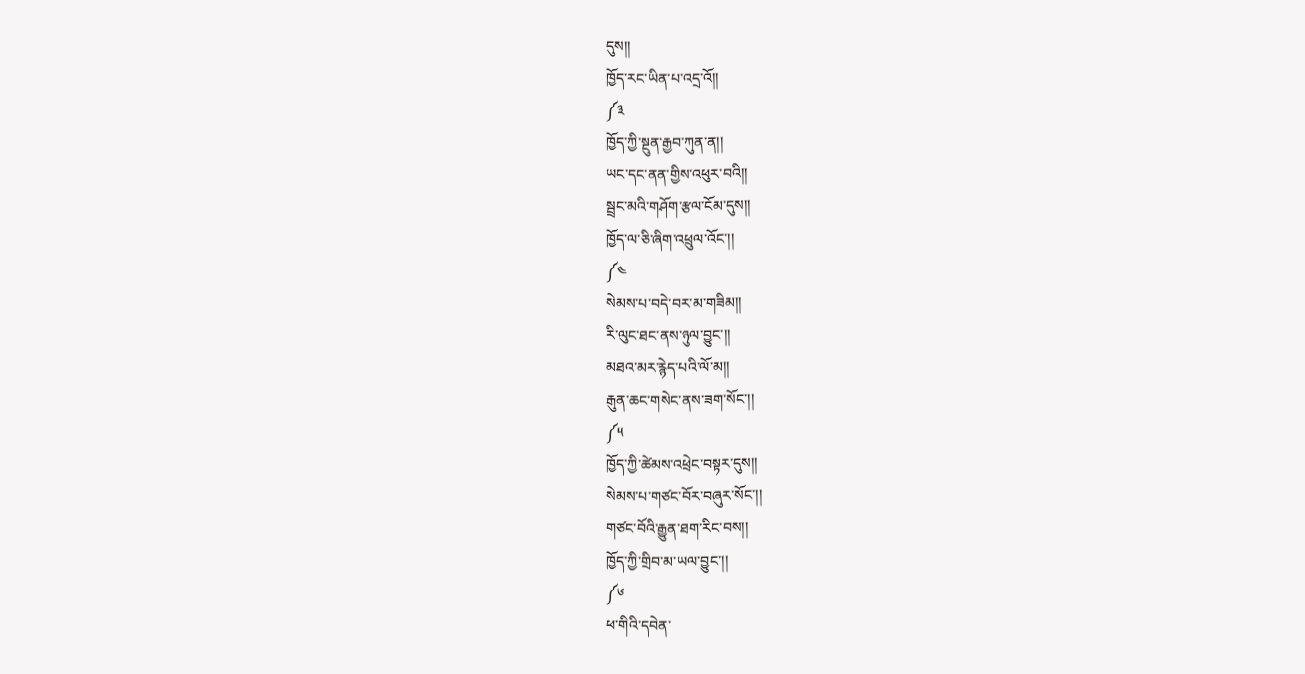དུས།།
ཁྱོད་རང་ཡིན་པ་འདྲ་འོ།།
༼༣
ཁྱོད་ཀྱི་སྔུན་རྒྱབ་ཀུན་ན།།
ཡང་དང་ནན་གྱིས་འཕུར་བའི།།
སྦྲང་མའི་གཤོག་རྩལ་ངོམ་དུས།།
ཁྱོད་ལ་ཅི་ཞིག་འཕྲུལ་འོང་།།
༼༤
སེམས་པ་བདེ་བར་མ་གཟིམ།།
རི་ལུང་ཐང་ནས་ཉུལ་བྱུང་།།
མཐའ་མར་རྙེད་པའི་ལོ་མ།།
རྒུན་ཆང་གསེང་ནས་ཟག་སོང་།།
༼༥
ཁྱོད་ཀྱི་ཚེམས་འཕྲེང་བསྟར་དུས།།
སེམས་པ་གཙང་བོར་བཞུར་སོང་།།
གཙང་བོའི་རྒྱུན་ཐག་རིང་བས།།
ཁྱོད་ཀྱི་གྲིབ་མ་ཡལ་བྱུང་།།
༼༦
ཕ་གིའི་དབེན་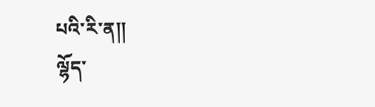པའི་རི་ན།།
ལྷོད་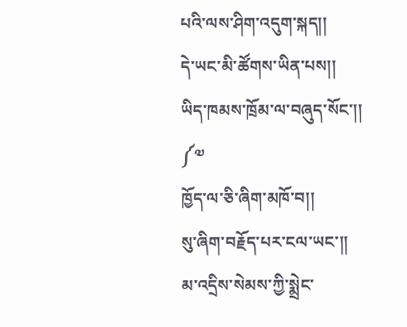པའི་ལས་ཤིག་འདུག་སྐད།།
དེ་ཡང་མི་ཚོགས་ཡིན་པས།།
ཡིད་ཁམས་ཁྲོམ་ལ་བཞུད་སོང་།།
༼༧
ཁྱོད་ལ་ཅི་ཞིག་མཁོ་བ།།
སུ་ཞིག་བརྗོད་པར་ངལ་ཡང་།།
མ་འདྲིས་སེམས་ཀྱི་སྨྲེང་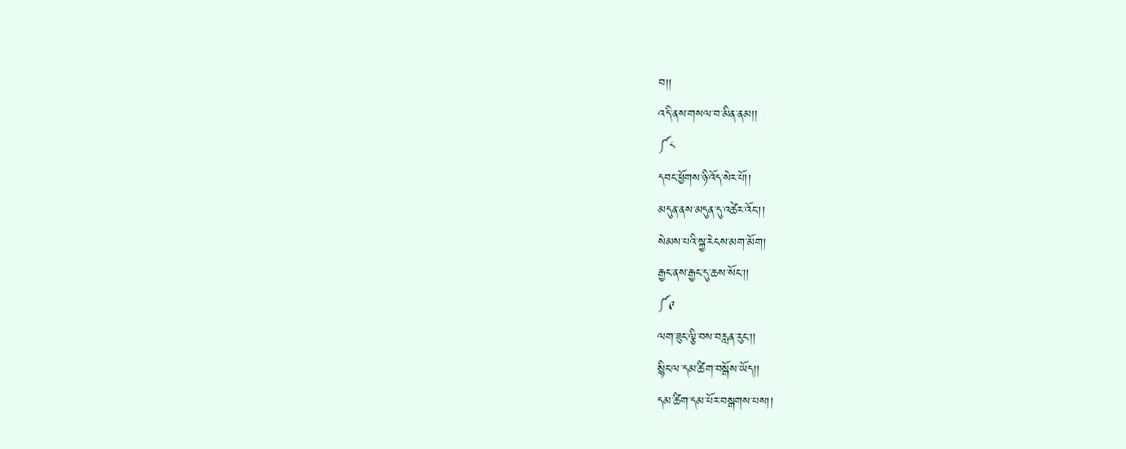བ།།
འདི་ནས་གསལ་བ་མིན་ནམ།།
༼༨
དབང་ཕྱོགས་ཉི་འོད་སེར་པོ།།
མདུན་ནས་མདུན་དུ་འཚེར་འོང་།།
སེམས་པའི་སྐྱ་རེངས་མག་མོག།
རྒྱང་ནས་རྒྱང་དུ་ཆས་སོང་།།
༼༩
ལག་ཟུང་ལྕི་བས་བརླན་རུང་།།
སྙིང་ལ་དམ་ཚིག་བསྒོས་ཡོད།།
དམ་ཚིག་དམ་པོར་བསྒགས་པས།།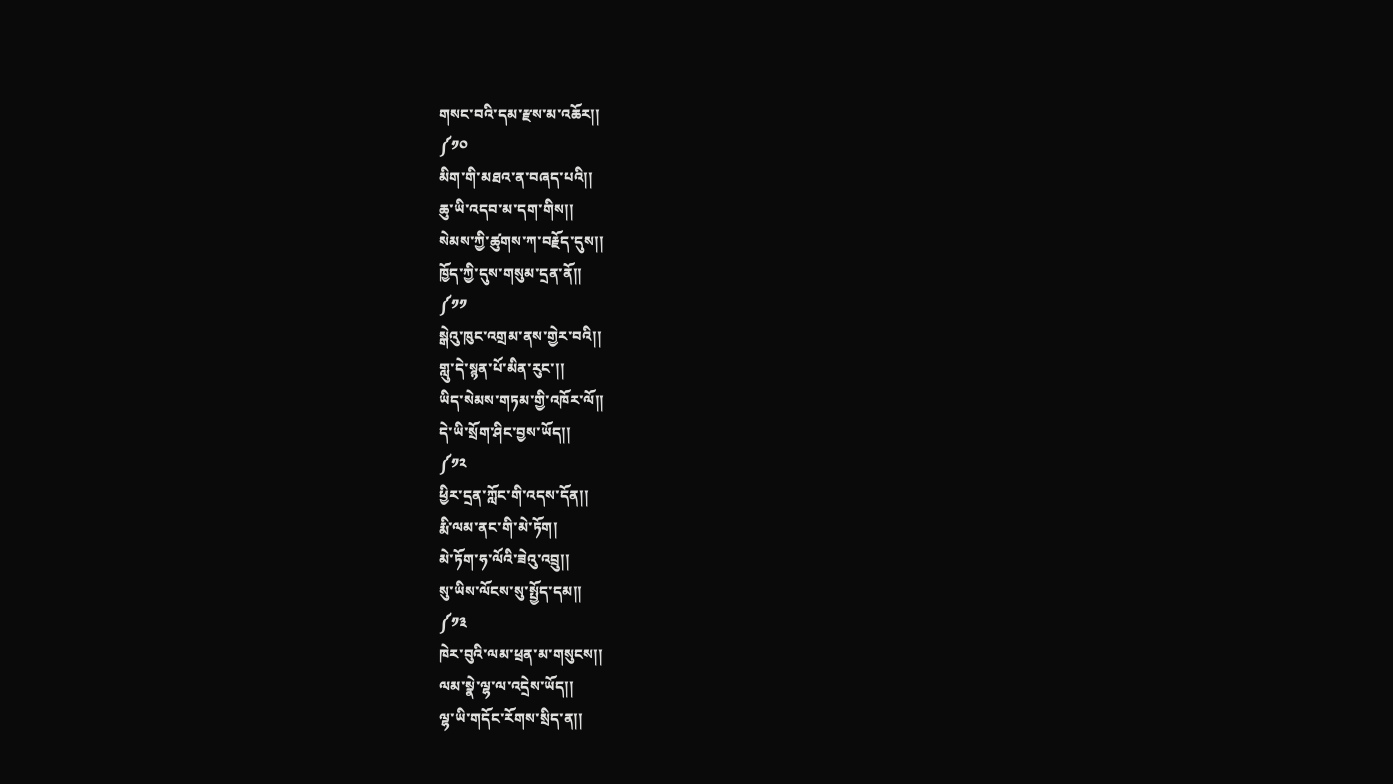གསང་བའི་དམ་རྫས་མ་འཆོར།།
༼༡༠
མིག་གི་མཐའ་ན་བཞད་པའི།།
ཆུ་ཡི་འདབ་མ་དག་གིས།།
སེམས་ཀྱི་ཚུགས་ཀ་བརྗོད་དུས།།
ཁྱོད་ཀྱི་དུས་གསུམ་དྲན་ནོ།།
༼༡༡
སྒེའུ་ཁུང་འགྲམ་ནས་གྱེར་བའི།།
གླུ་དེ་སྙན་པོ་མིན་རུང་།།
ཡིད་སེམས་གཏམ་གྱི་འཁོར་ལོ།།
དེ་ཡི་སྲོག་ཤིང་བྱས་ཡོད།།
༼༡༢
ཕྱིར་དྲན་ཀློང་གི་འདས་དོན།།
རྨི་ལམ་ནང་གི་མེ་ཏོག།
མེ་ཏོག་ཧ་ལོའི་ཟེའུ་འབྲུ།།
སུ་ཡིས་ལོངས་སུ་སྤྱོད་དམ།།
༼༡༣
ཁེར་བུའི་ལམ་ཕྲན་མ་གསུངས།།
ལམ་སྣེ་ལྷ་ལ་འདྲེས་ཡོད།།
ལྷ་ཡི་གདོང་རོགས་སྲིད་ན།།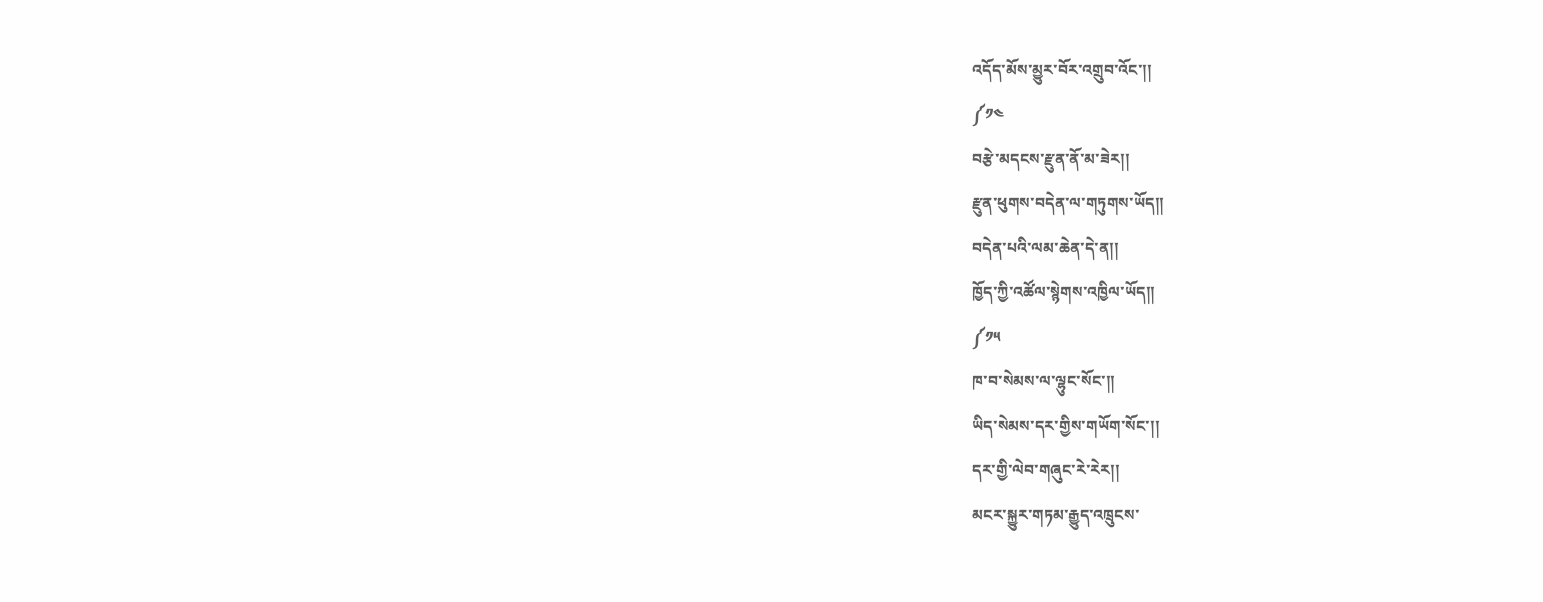འདོད་མོས་མྱུར་བོར་འགྲུབ་འོང་།།
༼༡༤
བརྩེ་མདངས་རྫུན་ནོ་མ་ཟེར།།
རྫུན་ཕུགས་བདེན་ལ་གཏུགས་ཡོད།།
བདེན་པའི་ལམ་ཆེན་དེ་ན།།
ཁྱོད་ཀྱི་འཚོལ་སྙེགས་འཁྱིལ་ཡོད།།
༼༡༥
ཁ་བ་སེམས་ལ་ལྷུང་སོང་།།
ཡིད་སེམས་དར་གྱིས་གཡོག་སོང་།།
དར་གྱི་ལེབ་གཞུང་རེ་རེར།།
མངར་སྐྱུར་གཏམ་རྒྱུད་འཁྲུངས་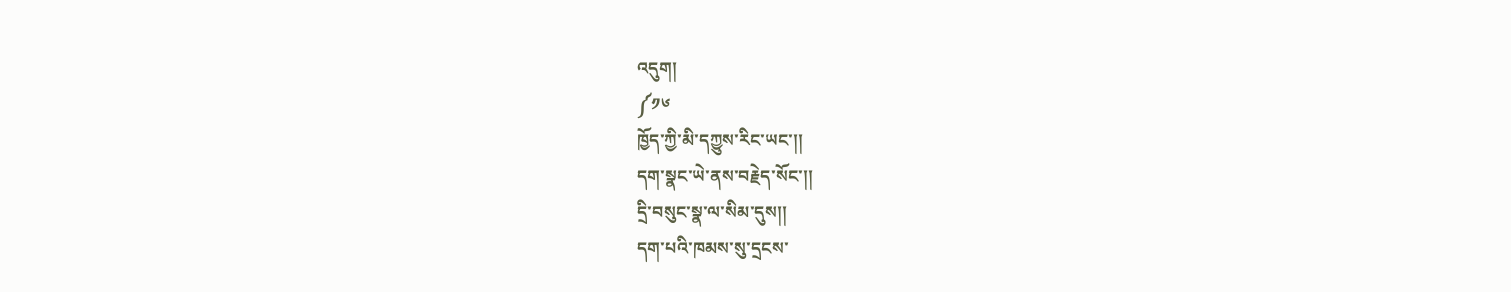འདུག།
༼༡༦
ཁྱོད་ཀྱི་མི་དཀྱུས་རིང་ཡང་།།
དག་སྣང་ཡེ་ནས་བརྗེད་སོང་།།
དྲི་བསུང་སྣ་ལ་སིམ་དུས།།
དག་པའི་ཁམས་སུ་དྲངས་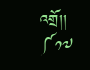འགྲོ།།
༼༡༧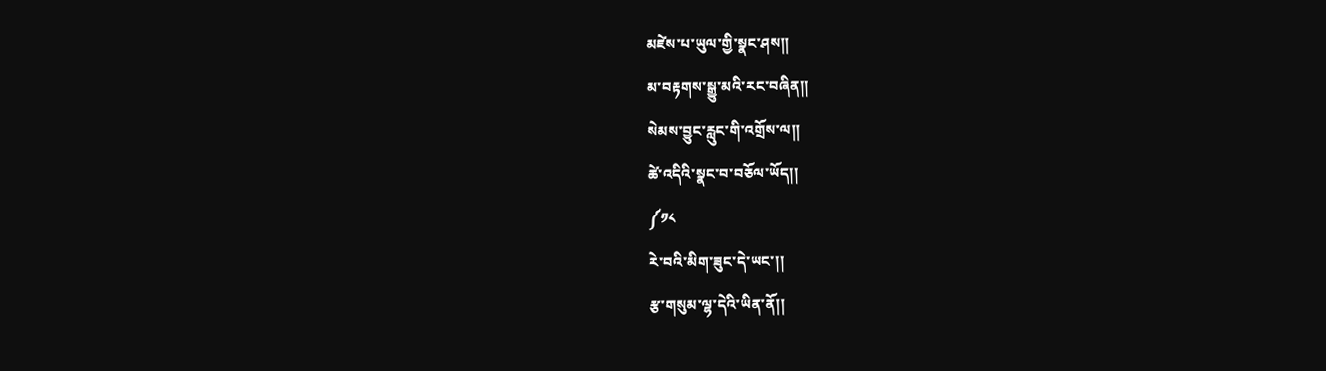མཛེས་པ་ཡུལ་གྱི་སྣང་ཤས།།
མ་བརྟགས་སྒྱུ་མའི་རང་བཞིན།།
སེམས་བྱུང་རླུང་གི་འགྲོས་ལ།།
ཚེ་འདིའི་སྣང་བ་བཅོལ་ཡོད།།
༼༡༨
རེ་བའི་མིག་ཟུང་དེ་ཡང་།།
རྩ་གསུམ་ལྷ་དེའི་ཡིན་ནོ།།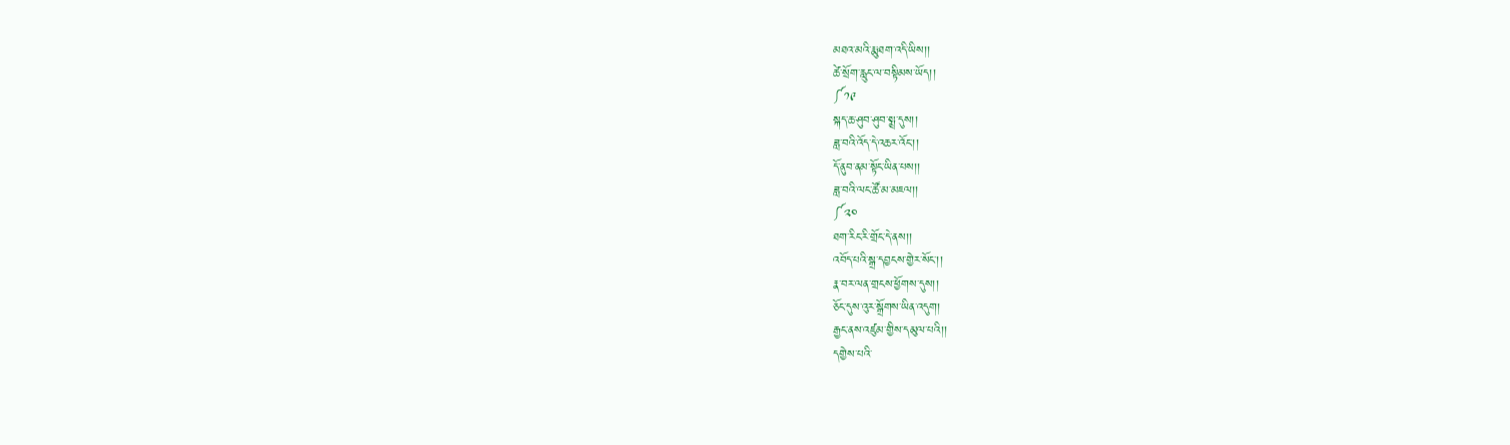མཐའ་མའི་རྨུ་ཐག་འདི་ཡིས།།
ཚེ་སྲོག་རླུང་ལ་བསྟིམས་ཡོད།།
༼༡༩
སྐད་ཆ་ཤུབ་ཤུབ་སྨྲ་དུས།།
ཟླ་བའི་འོད་དེ་འཆར་འོང་།།
དོ་ནུབ་ནམ་སྟོང་ཡིན་པས།།
ཟླ་བའི་ལང་ཚོ་མ་མཇལ།།
༼༢༠
ཐག་རིང་རི་གྲོང་དེ་ནས།།
འབོད་པའི་སྒྲ་དབྱངས་གྱེར་སོང་།།
རྣ་བར་ལན་གྲངས་ཕྱོགས་དུས།།
ཅོང་དུས་འུར་སྒྲོགས་ཡིན་འདུག།
རྒྱང་ནས་འཛུམ་གྱིས་དམུལ་པའི།།
དགྱེས་པའི་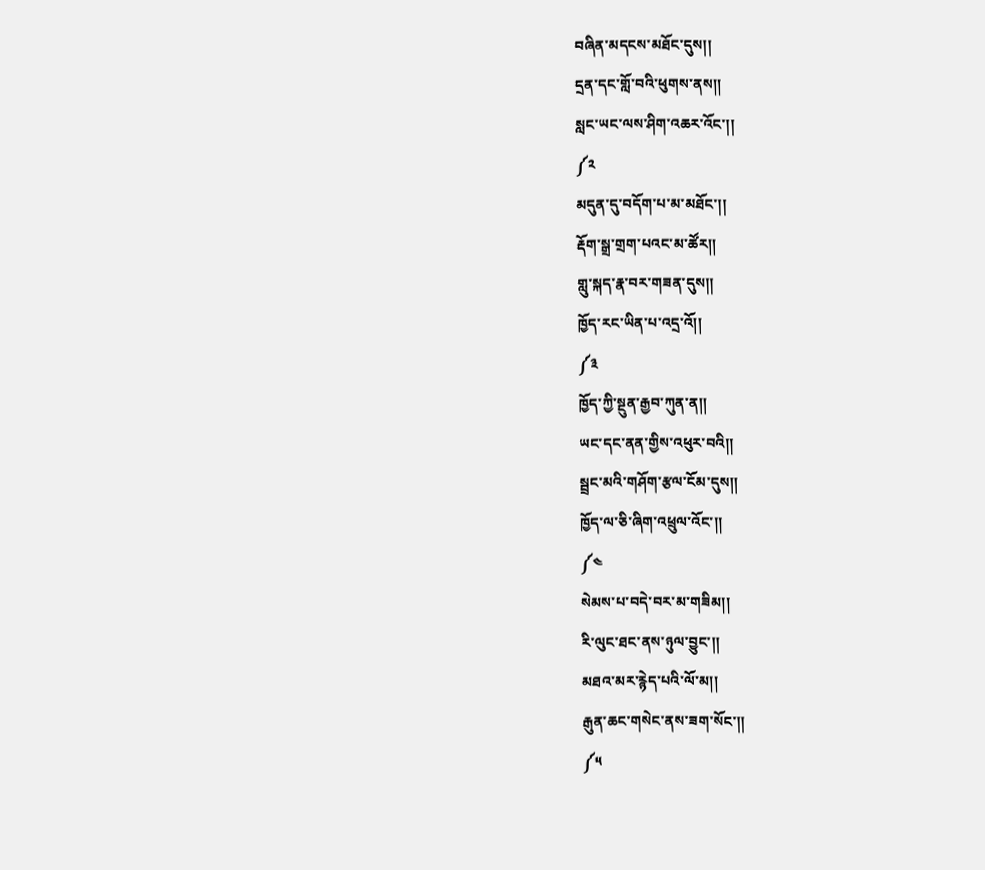བཞིན་མདངས་མཐོང་དུས།།
དྲན་དང་གློ་བའི་ཕུགས་ནས།།
སླང་ཡང་ལས་ཤིག་འཆར་འོང་།།
༼༢
མདུན་དུ་བདོག་པ་མ་མཐོང་།།
རྡོག་སྒྲ་གྲག་པའང་མ་ཚོར།།
གླུ་སྐད་རྣ་བར་གཟན་དུས།།
ཁྱོད་རང་ཡིན་པ་འདྲ་འོ།།
༼༣
ཁྱོད་ཀྱི་སྔུན་རྒྱབ་ཀུན་ན།།
ཡང་དང་ནན་གྱིས་འཕུར་བའི།།
སྦྲང་མའི་གཤོག་རྩལ་ངོམ་དུས།།
ཁྱོད་ལ་ཅི་ཞིག་འཕྲུལ་འོང་།།
༼༤
སེམས་པ་བདེ་བར་མ་གཟིམ།།
རི་ལུང་ཐང་ནས་ཉུལ་བྱུང་།།
མཐའ་མར་རྙེད་པའི་ལོ་མ།།
རྒུན་ཆང་གསེང་ནས་ཟག་སོང་།།
༼༥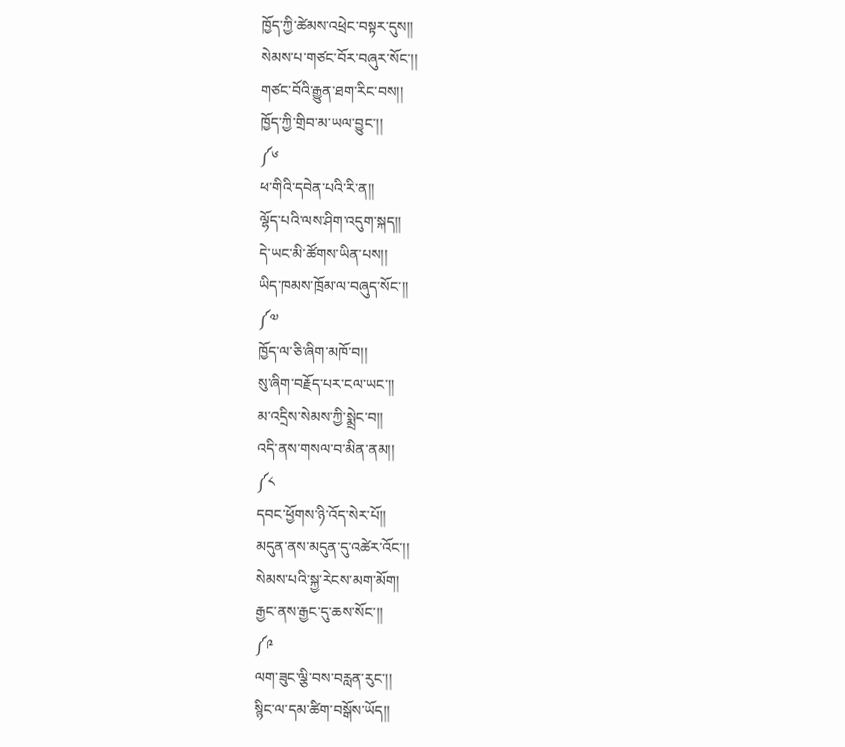ཁྱོད་ཀྱི་ཚེམས་འཕྲེང་བསྟར་དུས།།
སེམས་པ་གཙང་བོར་བཞུར་སོང་།།
གཙང་བོའི་རྒྱུན་ཐག་རིང་བས།།
ཁྱོད་ཀྱི་གྲིབ་མ་ཡལ་བྱུང་།།
༼༦
ཕ་གིའི་དབེན་པའི་རི་ན།།
ལྷོད་པའི་ལས་ཤིག་འདུག་སྐད།།
དེ་ཡང་མི་ཚོགས་ཡིན་པས།།
ཡིད་ཁམས་ཁྲོམ་ལ་བཞུད་སོང་།།
༼༧
ཁྱོད་ལ་ཅི་ཞིག་མཁོ་བ།།
སུ་ཞིག་བརྗོད་པར་ངལ་ཡང་།།
མ་འདྲིས་སེམས་ཀྱི་སྨྲེང་བ།།
འདི་ནས་གསལ་བ་མིན་ནམ།།
༼༨
དབང་ཕྱོགས་ཉི་འོད་སེར་པོ།།
མདུན་ནས་མདུན་དུ་འཚེར་འོང་།།
སེམས་པའི་སྐྱ་རེངས་མག་མོག།
རྒྱང་ནས་རྒྱང་དུ་ཆས་སོང་།།
༼༩
ལག་ཟུང་ལྕི་བས་བརླན་རུང་།།
སྙིང་ལ་དམ་ཚིག་བསྒོས་ཡོད།།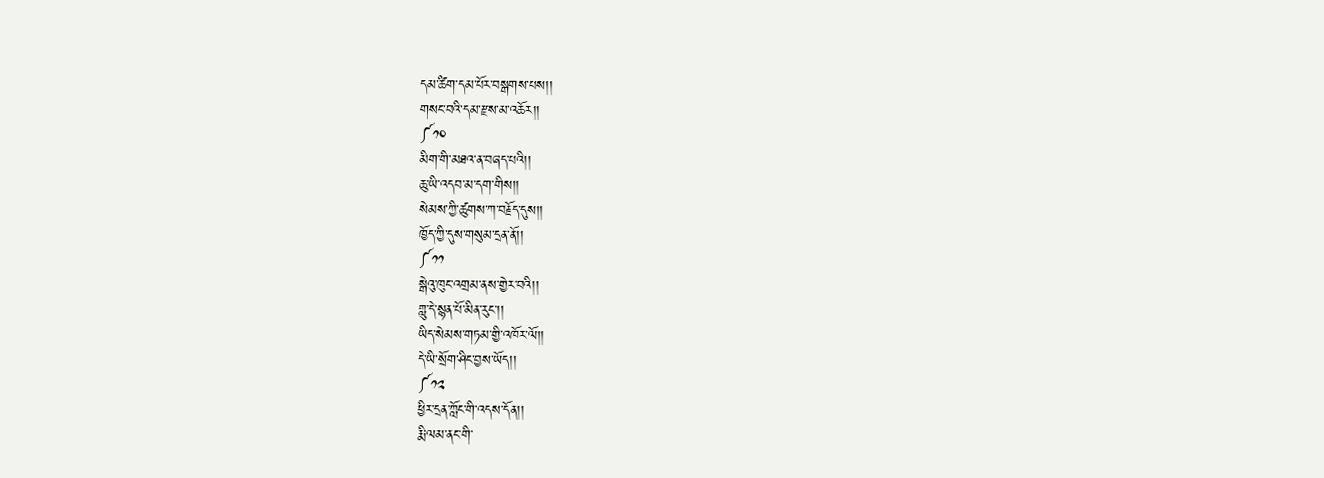དམ་ཚིག་དམ་པོར་བསྒགས་པས།།
གསང་བའི་དམ་རྫས་མ་འཆོར།།
༼༡༠
མིག་གི་མཐའ་ན་བཞད་པའི།།
ཆུ་ཡི་འདབ་མ་དག་གིས།།
སེམས་ཀྱི་ཚུགས་ཀ་བརྗོད་དུས།།
ཁྱོད་ཀྱི་དུས་གསུམ་དྲན་ནོ།།
༼༡༡
སྒེའུ་ཁུང་འགྲམ་ནས་གྱེར་བའི།།
གླུ་དེ་སྙན་པོ་མིན་རུང་།།
ཡིད་སེམས་གཏམ་གྱི་འཁོར་ལོ།།
དེ་ཡི་སྲོག་ཤིང་བྱས་ཡོད།།
༼༡༢
ཕྱིར་དྲན་ཀློང་གི་འདས་དོན།།
རྨི་ལམ་ནང་གི་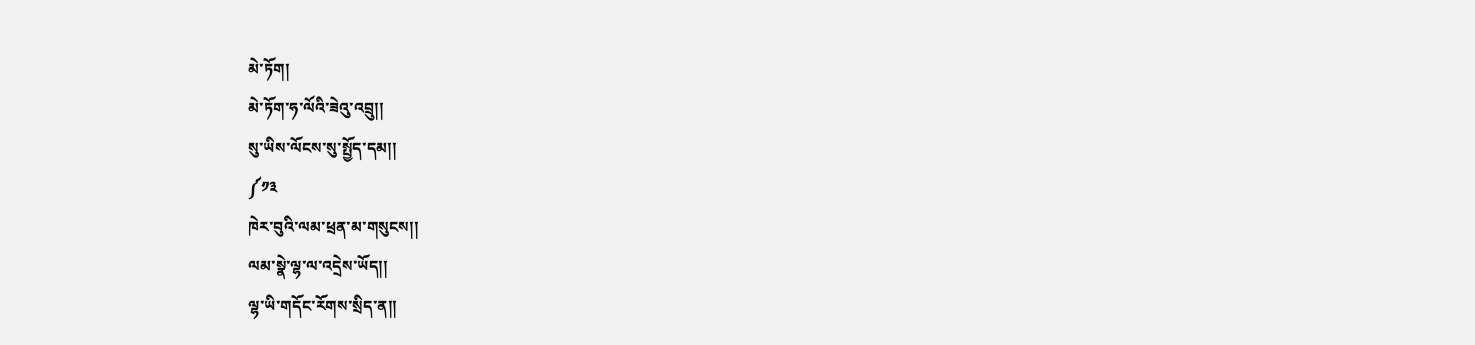མེ་ཏོག།
མེ་ཏོག་ཧ་ལོའི་ཟེའུ་འབྲུ།།
སུ་ཡིས་ལོངས་སུ་སྤྱོད་དམ།།
༼༡༣
ཁེར་བུའི་ལམ་ཕྲན་མ་གསུངས།།
ལམ་སྣེ་ལྷ་ལ་འདྲེས་ཡོད།།
ལྷ་ཡི་གདོང་རོགས་སྲིད་ན།།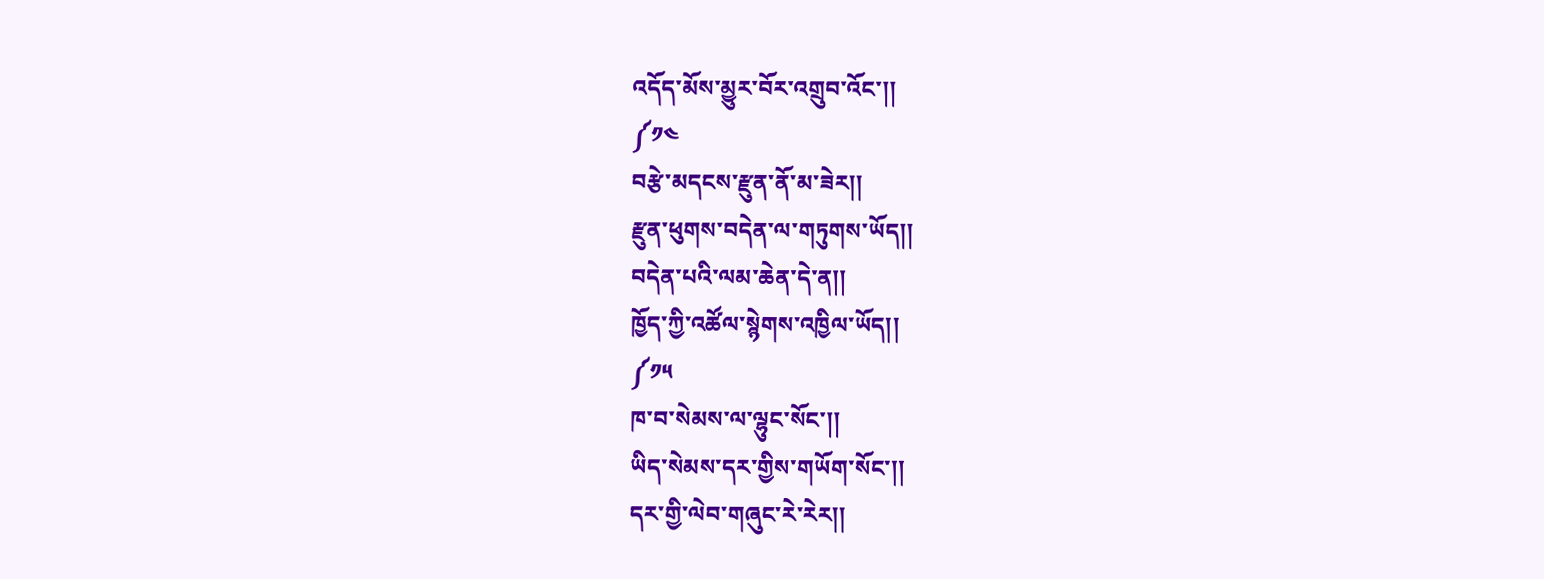འདོད་མོས་མྱུར་བོར་འགྲུབ་འོང་།།
༼༡༤
བརྩེ་མདངས་རྫུན་ནོ་མ་ཟེར།།
རྫུན་ཕུགས་བདེན་ལ་གཏུགས་ཡོད།།
བདེན་པའི་ལམ་ཆེན་དེ་ན།།
ཁྱོད་ཀྱི་འཚོལ་སྙེགས་འཁྱིལ་ཡོད།།
༼༡༥
ཁ་བ་སེམས་ལ་ལྷུང་སོང་།།
ཡིད་སེམས་དར་གྱིས་གཡོག་སོང་།།
དར་གྱི་ལེབ་གཞུང་རེ་རེར།།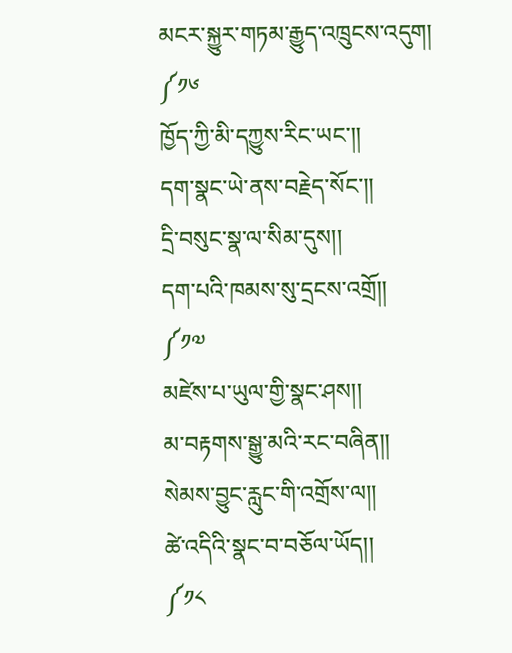མངར་སྐྱུར་གཏམ་རྒྱུད་འཁྲུངས་འདུག།
༼༡༦
ཁྱོད་ཀྱི་མི་དཀྱུས་རིང་ཡང་།།
དག་སྣང་ཡེ་ནས་བརྗེད་སོང་།།
དྲི་བསུང་སྣ་ལ་སིམ་དུས།།
དག་པའི་ཁམས་སུ་དྲངས་འགྲོ།།
༼༡༧
མཛེས་པ་ཡུལ་གྱི་སྣང་ཤས།།
མ་བརྟགས་སྒྱུ་མའི་རང་བཞིན།།
སེམས་བྱུང་རླུང་གི་འགྲོས་ལ།།
ཚེ་འདིའི་སྣང་བ་བཅོལ་ཡོད།།
༼༡༨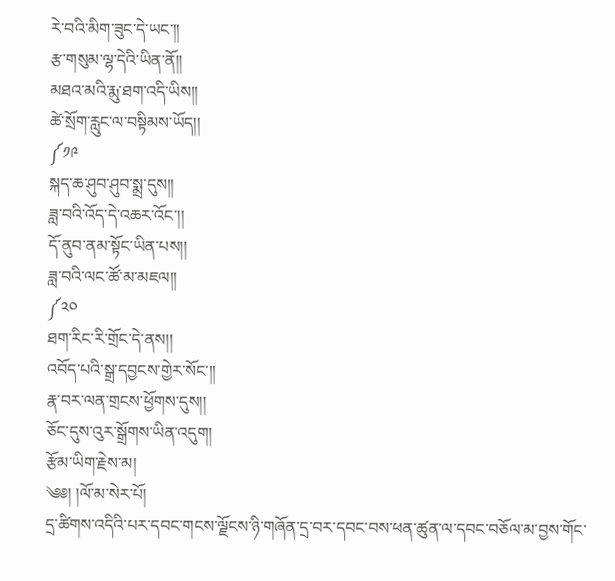རེ་བའི་མིག་ཟུང་དེ་ཡང་།།
རྩ་གསུམ་ལྷ་དེའི་ཡིན་ནོ།།
མཐའ་མའི་རྨུ་ཐག་འདི་ཡིས།།
ཚེ་སྲོག་རླུང་ལ་བསྟིམས་ཡོད།།
༼༡༩
སྐད་ཆ་ཤུབ་ཤུབ་སྨྲ་དུས།།
ཟླ་བའི་འོད་དེ་འཆར་འོང་།།
དོ་ནུབ་ནམ་སྟོང་ཡིན་པས།།
ཟླ་བའི་ལང་ཚོ་མ་མཇལ།།
༼༢༠
ཐག་རིང་རི་གྲོང་དེ་ནས།།
འབོད་པའི་སྒྲ་དབྱངས་གྱེར་སོང་།།
རྣ་བར་ལན་གྲངས་ཕྱོགས་དུས།།
ཅོང་དུས་འུར་སྒྲོགས་ཡིན་འདུག།
རྩོམ་ཡིག་རྗེས་མ།
༄༅། །ལོ་མ་སེར་པོ།
དྲ་ཚིགས་འདིའི་པར་དབང་གངས་ལྗོངས་ཉི་གཞོན་དྲ་བར་དབང་བས་ཕན་ཚུན་ལ་དབང་བཅོལ་མ་བྱས་གོང་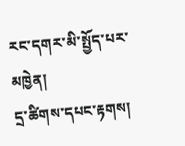རང་དགར་མི་སྤྱོད་པར་མཁྱེན།
དྲ་ཚིགས་དཔང་རྟགས།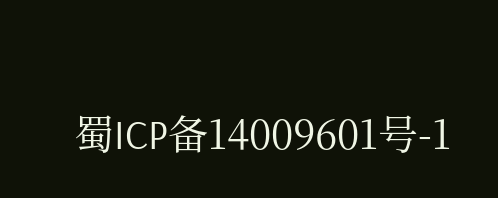蜀ICP备14009601号-1